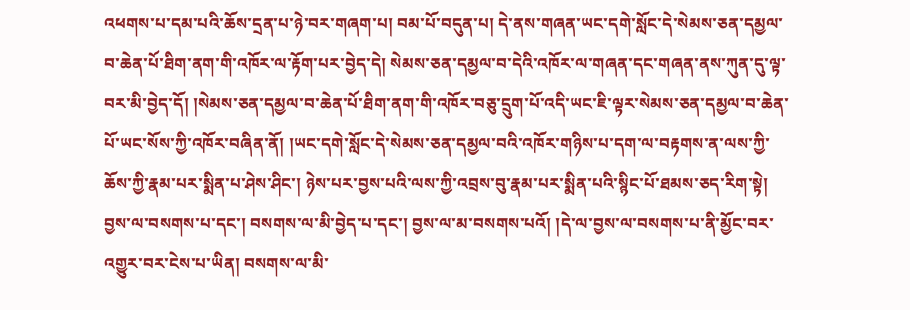འཕགས་པ་དམ་པའི་ཆོས་དྲན་པ་ཉེ་བར་གཞག་པ། བམ་པོ་བདུན་པ། དེ་ནས་གཞན་ཡང་དགེ་སློང་དེ་སེམས་ཅན་དམྱལ་བ་ཆེན་པོ་ཐིག་ནག་གི་འཁོར་ལ་རྟོག་པར་བྱེད་དེ། སེམས་ཅན་དམྱལ་བ་དེའི་འཁོར་ལ་གཞན་དང་གཞན་ནས་ཀུན་དུ་ལྟ་བར་མི་བྱེད་དོ། །སེམས་ཅན་དམྱལ་བ་ཆེན་པོ་ཐིག་ནག་གི་འཁོར་བཅུ་དྲུག་པོ་འདི་ཡང་ཇི་ལྟར་སེམས་ཅན་དམྱལ་བ་ཆེན་པོ་ཡང་སོས་ཀྱི་འཁོར་བཞིན་ནོ། །ཡང་དགེ་སློང་དེ་སེམས་ཅན་དམྱལ་བའི་འཁོར་གཉིས་པ་དག་ལ་བརྟགས་ན་ལས་ཀྱི་ཆོས་ཀྱི་རྣམ་པར་སྨིན་པ་ཤེས་ཤིང་། ཉེས་པར་བྱས་པའི་ལས་ཀྱི་འབྲས་བུ་རྣམ་པར་སྨིན་པའི་སྙིང་པོ་ཐམས་ཅད་རིག་སྟེ། བྱས་ལ་བསགས་པ་དང་། བསགས་ལ་མི་བྱེད་པ་དང་། བྱས་ལ་མ་བསགས་པའོ། །དེ་ལ་བྱས་ལ་བསགས་པ་ནི་མྱོང་བར་འགྱུར་བར་ངེས་པ་ཡིན། བསགས་ལ་མི་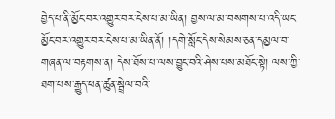བྱེད་པ་ནི་མྱོང་བར་འགྱུར་བར་ངེས་པ་མ་ཡིན། བྱས་ལ་མ་བསགས་པ་འདི་ཡང་མྱོང་བར་འགྱུར་བར་ངེས་པ་མ་ཡིན་ནོ། །དགེ་སློང་དེས་སེམས་ཅན་དམྱལ་བ་གཞན་ལ་བརྟགས་ན། དེས་ཐོས་པ་ལས་བྱུང་བའི་ཤེས་པས་མཐོང་སྟེ། ལས་ཀྱི་ཐག་པས་རྒྱུད་ཕན་ཚུན་སྦྲེལ་བའི་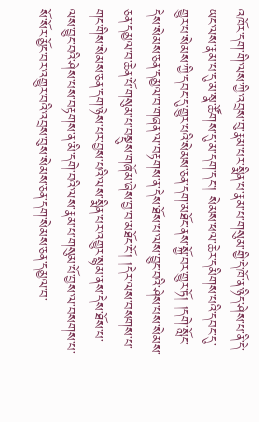འཁོར་དག་གི་ལས་ཀྱི་འབྲས་བུ་རྣམ་པར་སྨིན་པ་རྣམ་པ་གསུམ་གྱི་དེ་ཁོ་ན་ཉིད་ཤེས་པ་ནི་དེ་ཡང་ལས་རྣམ་པ་དུ་མ་སྣ་ཚོགས་དུ་མ་དག་དང་། སེམས་ཕལ་ཆེར་དམིགས་པའི་དབང་དུ་གྱུར་པ་སེམས་ཀྱི་དབང་དུ་གྱུར་པའི་སེམས་ཅན་དག་མཐོང་ནས་སྐྱོ་བར་གྱུར་ཏོ། །དགེ་སློང་དེས་སེམས་ཅན་དམྱལ་བ་གཞན་ལ་བརྟགས་ན་དེས་ཐོས་པ་ལས་བྱུང་བའི་ཤེས་པས་སེམས་ཅན་དམྱལ་བ་ཆེན་པོ་གསུམ་པ་བསྡུས་གཞོམ་ཞེས་བྱ་བ་མཐོང་ངོ་། །དེར་ལས་བསགས་པ་གང་གིས་སེམས་ཅན་དག་ཉེས་པར་བྱས་པའི་ལས་སྨིན་པར་འགྱུར་སྙམ་ནས་དེས་ཐོས་པ་ལས་བྱུང་བའི་ཤེས་པས་བརྟགས་ན་མི་དགེ་བའི་ལས་རྣམ་པ་གསུམ་པོ་བྱས་ལ་བསགས་པ་སོ་སོར་མྱོང་བར་འགྱུར་བའི་འབྲས་བུས་སེམས་ཅན་དག་སེམས་ཅན་དམྱལ་བ་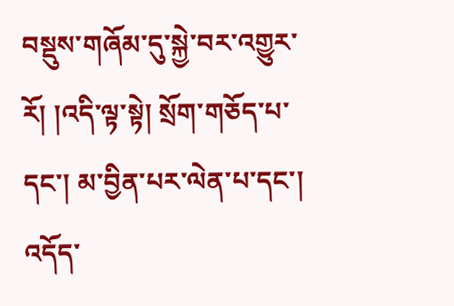བསྡུས་གཞོམ་དུ་སྐྱེ་བར་འགྱུར་རོ། །འདི་ལྟ་སྟེ། སྲོག་གཅོད་པ་དང་། མ་བྱིན་པར་ལེན་པ་དང་། འདོད་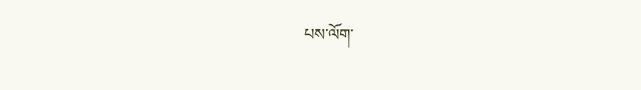པས་ལོག་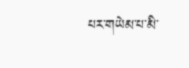པར་གཡེམ་པ་མི་